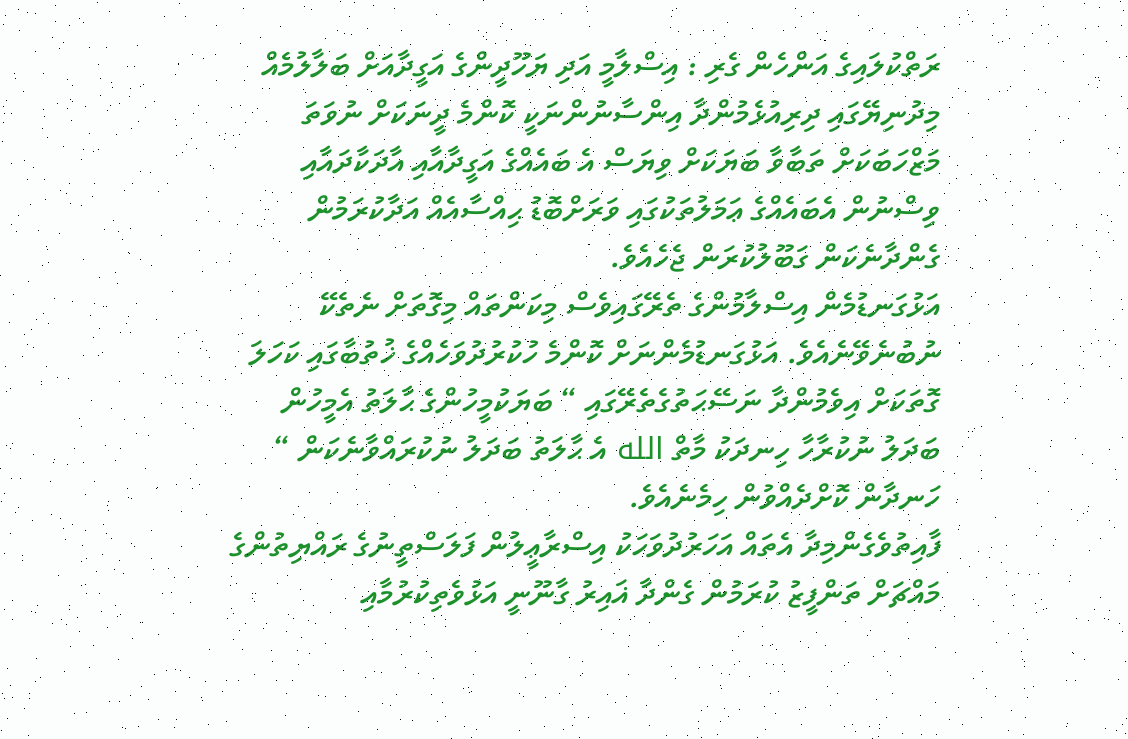ރަތްކުލައިގެ އަންހެން ގެރި : އިސްލާމީ އަދި ޔަހޫދީންގެ އަގީދާއަށް ބަލާލުމެއް
މިދުނިޔޭގައި ދިރިއުޅެމުންދާ އިންސާނުންނަކީ ކޮންމެ ދީނަކަށް ނުވަތަ މަޒްހަބަކަށް ތަބާވާ ބަޔަކަށް ވިޔަސް އެ ބައެއްގެ އަގީދާއާއި އާދަކާދައާއި ވިސްނުން އެބައެއްގެ ޢަމަލުތަކުގައި ވަރަށްބޮޑު ޙިއްސާއެއް އަދާކުރަމުން ގެންދާނެކަން ގަބޫލުކުރަން ޖެހެއެވެ.
އަޅުގަނޑުމެން އިސްލާމުންގެ ތެރޭގައިވެސް މިކަންތައް މިގޮތަށް ނެތެކޭ ނުބުނެވޭނެއެވެ. އަޅުގަނޑުމެންނަށް ކޮންމެ ހުކުރުދުވަހެއްގެ ޚުތުބާގައި ކަހަލަ ގޮތަކަށް އިވެމުންދާ ނަސޭޙަތުގެތެރޭގައި “ ބަޔަކުމީހުންގެ ޙާލަތު އެމީހުން ބަދަލު ނުކުރާހާ ހިނދަކު މާތް الله އެ ޙާލަތު ބަދަލު ނުކުރައްވާނެކަން “ ހަނދާން ކޮށްދެއްވުން ހިމެނެއެވެ.
ފާއިތުވެގެންމިދާ އެތައް އަހަރުދުވަހަކު އިސްރާޢީލުން ފަލަސްތީނުގެ ރައްޔިތުންގެ މައްޗަށް ތަންފީޒު ކުރަމުން ގެންދާ ޣައިރު ގާނޫނީ އަޅުވެތިކުރުމާއި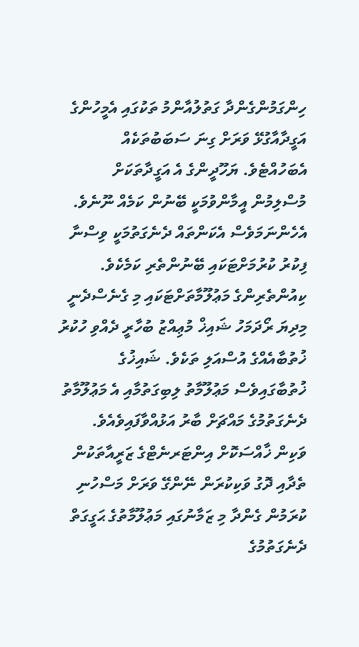ހިންގަމުންގެންދާ ގަތުލުއާންމު ތަކުގައި އެމީހުންގެ އަގީދާއާގުޅޭ ވަރަށް ގިނަ ސަބަބުތަކެއް އެބަހުއްޓެވެ. ޔަހޫދީންގެ އެ އަގީދާތަކަށް މުސްލިމުން އީމާންވުމަކީ ބޭނުން ކަމެއް ނޫނެވެ. އެހެންނަމަވެސް އެކަންތައް ދެނެގަތުމަކީ ވިސްނާ ފިކުރު ކުރުމަށްޓަކައި ބޭނުންތެރި ކަމެކެވެ.
ކިއުންތެރިންގެ މަޢުލޫމާތަށްޓަކައި މި ގެނެސްދެނީ މިދިޔަ ރޯދަމަހު ޝައިޚް މުޢިއްޒު ބުހާރީ ދެއްވި ހުކުރު ޚުތުބާއެއްގެ އުސްއަލި ތަކެވެ. ޝައިޚުގެ ޚުތުބާގައިވެސް މަޢުލޫމާތު ލިބިގަތުމާއި އެ މަޢުލޫމާތު ދެނެގަތުމުގެ މައްޗަށް ބާރު އަޅުއްވާފައިވެއެވެ.
ވަކިން ޚާއްސަކޮށް އިންޓަރނެޓްގެ ޒަރީއާތަކުން ތެދާއި ދޮގު ވަކިކުރަން ނޭންގޭ ވަރަށް މަސްހުނި ކުރަމުން ގެންދާ މި ޒަމާނުގައި މަޢުލޫމާތުގެ ޙަގީގަތް ދެނެގަތުމުގެ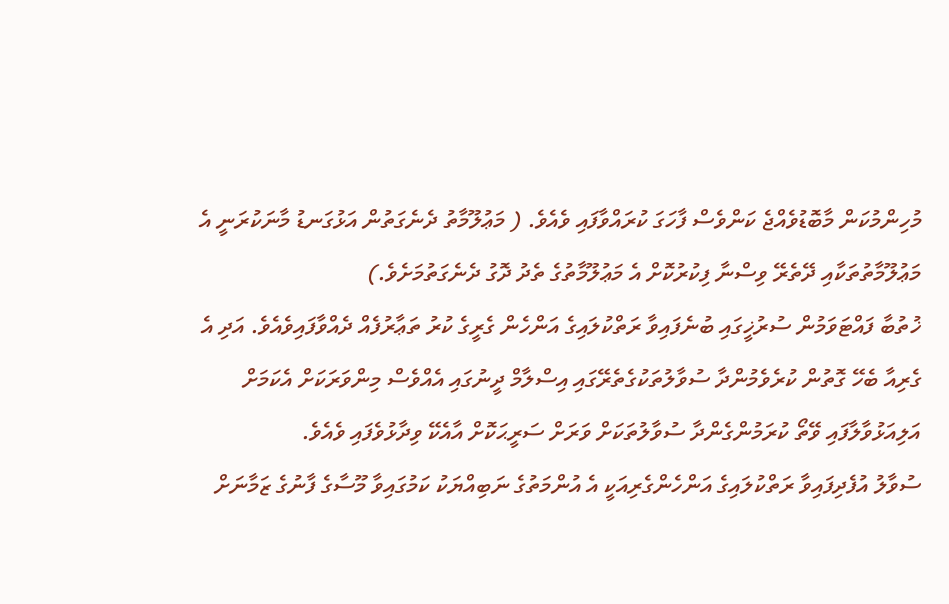މުހިންމުކަން މާބޮޑުވެއްޖެ ކަންވެސް ފާހަގަ ކުރައްވާފައި ވެއެވެ. ( މަޢުލޫމާތު ދެނެގަތުން އަޅުގަނޑު މާނަކުރަނީ އެ މަޢުލޫމާތުތަކާއި ދޭތެރޭ ވިސްނާ ފިކުރުކޮށް އެ މަޢުލޫމާތުގެ ތެދު ދޮގު ދެނެގަތުމަށެވެ.)
ޚުތުބާ ފައްޓަވަމުން ސުރުޚީގައި ބުނެފައިވާ ރަތްކުލައިގެ އަންހެން ގެރީގެ ކުރު ތަޢާރުފެއް ދެއްވާފައިވެއެވެ. އަދި އެ ގެރިއާ ބެހޭ ގޮތުން ކުރެވެމުންދާ ސުވާލުތަކުގެތެރޭގައި އިސްލާމް ދީނުގައި އެއްވެސް މިންވަރަކަށް އެކަމަށް އަލިއަޅުވާލާފައި ވޭތޯ ކުރަމުންގެންދާ ސުވާލުތަކަށް ވަރަށް ސަރީޙަކޮށް އާއެކޭ ވިދާޅުވެފައި ވެއެވެ.
ސުވާލު އުފެދިފައިވާ ރަތްކުލައިގެ އަންހެންގެރިއަކީ އެ އުންމަތުގެ ނަބިއްޔަކު ކަމުގައިވާ މޫސާގެ ފާނުގެ ޒަމާނަށް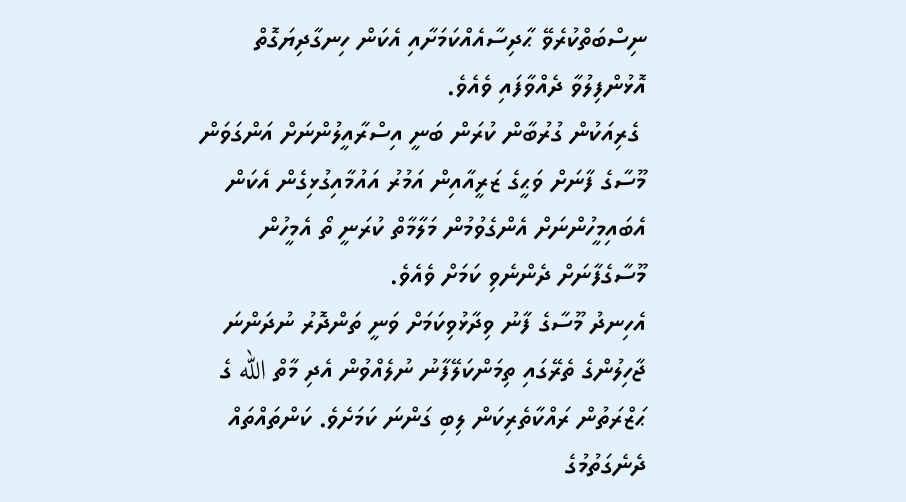ނިސްބަތްކުރެވޭ ޙާދިސާއެއްކަމަށާއި އެކަން ހިނގާދިޔަގޮތް އޮޅުންފިލުވާ ދެއްވާފައި ވެއެވެ.
 ގެރިއަކުން ގުރުބާން ކުރަން ބަނީ އިސްރާއީލުންނަށް އަންގަވަން މޫސާގެ ފާނަށް ވަޙީގެ ޒަރީއާއިން އަމުރު އައުމާއިގުޅިގެން އެކަން އެބައިމީހުންނަށް އެންގެވުމުން މަލާމާތް ކުރަނީ ތޯ އެމީހުން މޫސާގެފާނަށް ދެންނެވި ކަމަށް ވެއެވެ.
އެހިނދު މޫސާގެ ފާނު ވިދާޅުވިކަމަށް ވަނީ ތަންދޮރު ނުދަންނަ ޖާހިލުންގެ ތެރޭގައި ތިމަންކަލޭފާނު ނުލެއްވުން އެދި މާތް الله ގެ ޙަޒްރަތުން ރައްކާތެރިކަން ލިބި ގަންނަ ކަމަށެވެ. ކަންތައްތައް ދެނެގަތުމުގެ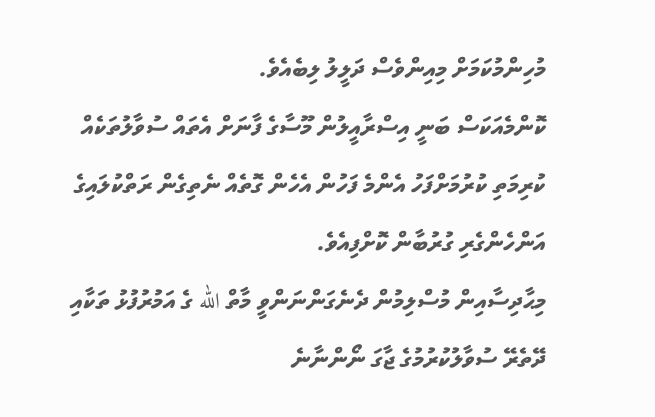މުހިންމުކަމަށް މިއިންވެސް ދަލީލު ލިބެއެވެ.
ކޮންމެއަކަސް ބަނީ އިސްރާއީލުން މޫސާގެ ފާނަށް އެތައް ސުވާލުތަކެއް ކުރިމަތި ކުރުމަށްފަހު އެންމެ ފަހުން އެހެން ގޮތެއް ނެތިގެން ރަތްކުލައިގެ އަންހެންގެރި ގުރުބާން ކޮށްފިއެވެ.
މިޙާދިސާއިން މުސްލިމުން ދެނެގަންނަންވީ މާތް الله ގެ އަމުރުފުޅު ތަކާއި ދޭތެރޭ ސުވާލުކުރުމުގެ ޖާގަ ނޯންނާނެ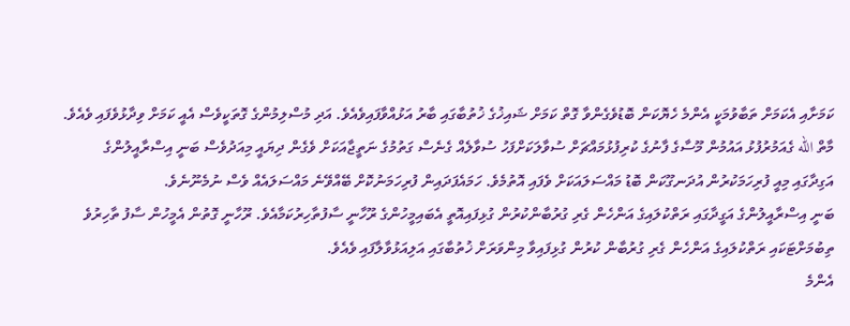ކަމަށާއި އެކަމަށް ތަބާވުމަކީ އެންމެ ހެޔޮކަން ބޮޑުވެގެންވާ ގޮތް ކަމަށް ޝައިޚުގެ ޚުތުބާގައި ބާރު އަޅުއްވާފައިވެއެވެ. އަދި މުސްލިމުންގެ ގޮތަކީވެސް އެއީ ކަމަށް ވިދާޅުވެފައި ވެއެވެ.
މާތް الله ގެއަމުރުފުޅު އައުމުން މޫސާގެ ފާނުގެ ކުރިފުޅުމައްޗަށް ސުވާލަކަށްފަހު ސުވާލެއް ގެނެސް ގަތުމުގެ ނަތީޖާއަކަށް ވެގެން ދިޔައީ މިއަދުވެސް ބަނީ އިސްރާއީލުންގެ އަގިދާގައި މިއީ ފުރިހަމަކުރުން އުދަނގޫކަން ބޮޑު މައްސަލައަކަށް ވެފައި އޮތުމެވެ. ހަމައެފަދައިން ފުރިހަމަނުކޮށް ބޭއްވޭނެ މައްސަލައެއް ވެސް ނުމެނޫނެވެ.
ބަނީ އިސްރާއީލުންގެ އަގީދާގައި ރަތްކުލައިގެ އަންހެން ގެރި ގުރުބާންކުރުން ގުޅިފައިއޮތީ އެބައިމީހުންގެ ރޫހާނީ ސާފުތާހިރުކަމާއެވެ. ރޫހާނީ ގޮތުން އެމީހުން ސާފު ތާހިރުވެ ތިބުމަށްޓަކައި ރަތްކުލައިގެ އަންހެން ގެރި ގުރުބާން ކުރުން ގުޅިފައިވާ މިންވަރަށް ޚުތުބާގައި އަލިއަޅުވާލާފައި ވެއެވެ.
އެންމެ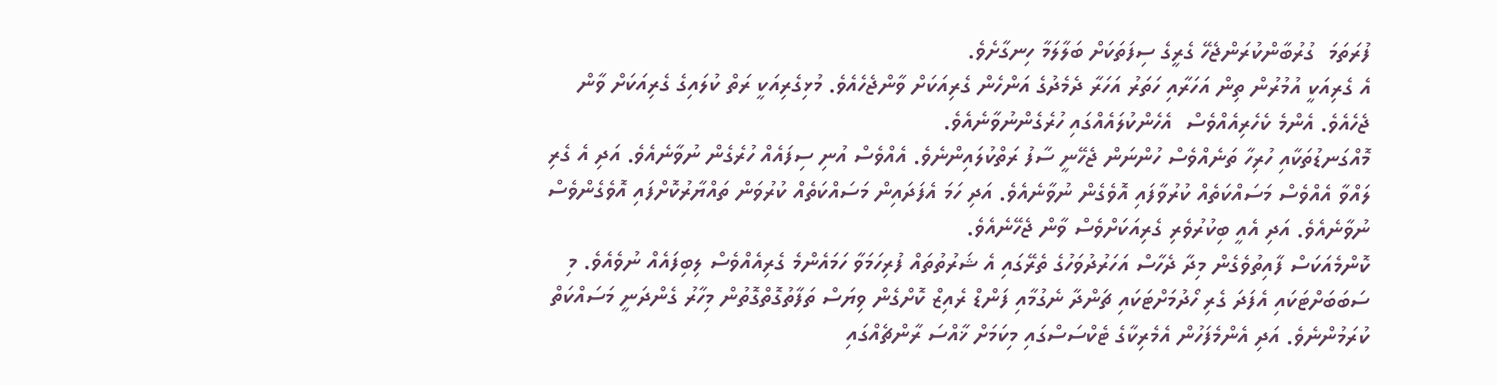ފުރަތަމަ  ގުރުބާންކުރަންޖެހޭ ގެރީގެ ސިފަތަކަށް ބަލާލަމާ ހިނގާށެވެ.
އެ ގެރިއަކީ އުމުރުން ތިން އަހަރާއި ހަތަރު އަހަރާ ދެމެދުގެ އަންހެން ގެރިއަކަށް ވާންޖެހެއެވެ. މުޅިގެރިއަކީ ރަތް ކުލައިގެ ގެރިއަކަށް ވާން ޖެހެއެވެ. އެންމެ ކެހެރިއެއްވެސް  އެހެންކުލައެއްގައި ހުރެގެންނުވާނެއެވެ.
މޮއްގަނޑުތަކާއި ހުރިހާ ތަނެއްވެސް ހުންނަން ޖެހޭނީ ސާފު ރަތްކުލައިންނެވެ. އެއްވެސް އުނި ސިފައެއް ހުރެގެން ނުވާނެއެވެ. އަދި އެ ގެރި ލައްވާ އެއްވެސް މަސައްކަތެއް ކުރުވާފައި އޮވެގެން ނުވާނެއެވެ. އަދި ހަމަ އެފަދައިން މަސައްކަތެއް ކުރުވަން ތައްޔާރުކޮށްފައި އޮވެގެންވެސް ނުވާނެއެވެ. އަދި އެއީ ބިކުރުވެރި ގެރިއަކަށްވެސް ވާން ޖެހޭނެއެވެ.
ކޮންމެއަކަސް ފާއިތުވެގެން މިދާ ދެހާސް އަހަރުދުވަހުގެ ތެރޭގައި އެ ޝަރުތުތައް ފުރިހަމަވާ ހަމައެންމެ ގެރިއެއްވެސް ލިބިފައެއް ނުވެއެވެ. މި ސަބަބަށްޓަކައި އެފަދަ ގެރި ހޯދުމަށްޓަކައި ޗަންދާ ނެގުމާއި ފަންޑް ރެއިޒް ކޮށްގެން ވިޔަސް ތަފާތުގޮތްގޮތުން މިހާރު ގެންދަނީ މަސައްކަތް ކުރަމުންނެވެ. އަދި އެންމެފަހުން އެމެރިކާގެ ޓެކްސަސްގައި މިކަމަށް ޚާއްސަ ރާންޗެއްގައި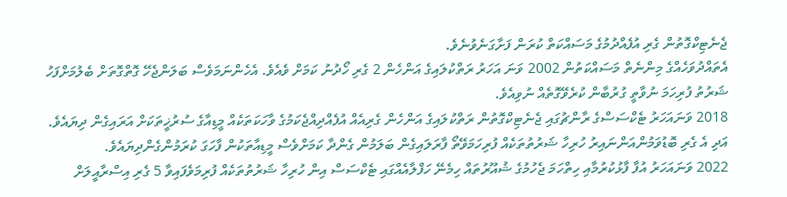ޖެނެޓިކްގޮތުން ގެރި އުފެއްދުމުގެ މަސައްކަތް ކުރަން ފަށާގަނެވުނެވެ.
އެތައްދުވަހެއްގެ މިންނެތް މަސައްކަތުން 2002 ވަނަ އަހަރު ރަތްކުލައިގެ އަންހެން 2 ގެރި ހޯދުނު ކަމަށް ވެއެވެ. އެހެންނަމަވެސް ބަލަންޖެހޭ ގޮތްގޮތަށް ބެލުމަށްފަހު ޝަރުތު ފުރިހަމަ ނުވާތީ ގުރުބާން ކުރެވޭގޮތެއް ނުވިއެވެ.
2018 ވަނައަހަރު ޓެކްސަސްގެ ރާންޗުގައި ޖެނެޓިކްގޮތުން ރަތްކުލައިގެ އަންހެން ގެރިއެއް އުފެއްދިއްޖެކަމުގެ ވާހަކަތަކެއް މީޑިއާގެ ސުރުޚީތަކަށް އަރައިގެން ދިޔައެވެ. އަދި އެ ގެރި ބޮޑުވަމުންއަންނައިރު ހުރިހާ ޝަރުތުތަކެއް ފުރިހަމަވޭތޯ ފާރަލައިގެން ބަލަމުން ގެންދާ ކަމަށްވެސް މީޑިއާތަކުން ފާހަގަ ކުރަމުންގެންދިޔައެވެ.
2022 ވަނައަހަރު އުފާ ފާޅުކުރުމާއި ހިތްހަމަ ޖެހުމުގެ ޝުއޫރުތައް ހިމެނޭ ހަފްލާއެއްގައި ޓެކްސަސް އިން ހުރިހާ ޝަރުތުތަކެއް ފުރިމަވެފައިވާ 5 ގެރި އިސްރާއީލަށް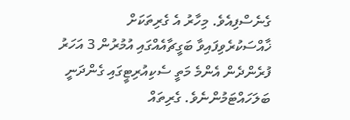ގެނެސްފިއެވެ. މިހާރު އެ ގެރިތަކަށް ޚާއްސަކުރެވިފައިވާ ބަގީޗާއެއްގައި އުމުރުން 3 އަހަރު ފުރެންދެން އެންމެ މަތީ ސެކިއުރިޓީގައި ގެންދަނީ ބަލަހައްޓަމުންނެވެ. ގެރިތައް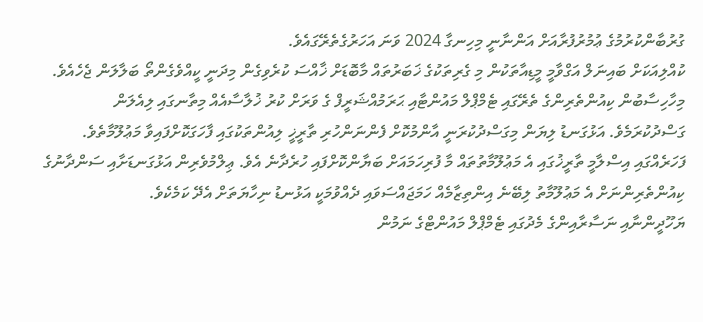ގުރުބާންކުރުމުގެ ޢުމުރުފުރާއަށް އަންނާނީ މިހިނގާ 2024 ވަނަ އަހަރުގެތެރޭގައެވެ.
ކުއްލިއަކަށް ބައިނަލް އަގްވާމީ މީޑިއާތަކުން މި ގެރިތަކުގެ ޚަބަރުތައް މާބޮޑަށް ޚާއްސަ ކުރެވިގެން މިދަނީ ކީއްވެގެންތޯ ބަލާލަން ޖެހެއެވެ.
މިހާހިސާބުން ކިއުންތެރިންގެ ތެރޭގައި ޓެމްޕްލް މައުންޓާއި ޙަރަމުއްޝަރީފް ގެ ވަރަށް ކުރު ޚުލާސާއެއް މިތާނގައި ލިއެލަން ގަސްދުކުރަމެވެ. އަޅުގަނޑު ލިޔަން މިގަސްދުކުރަނީ އާންމުކޮށް ފެންނަންހުރި ތާރީޚީ ލިއުންތަކުގައި ފާހަގަކޮށްފައިވާ މަޢުލޫމާތެވެ.
ފަހަރެއްގައި އިސްލާމީ ތާރީޚުގައި އެ މަޢުލޫމާތުތައް މާ ފުރިހަމައަށް ބަޔާންކޮށްފައި ހުރެދާނެ އެވެ. ޢިލްމުވެރިން އަޅުގަނޑަށާއި ސަންދާނުގެ ކިއުންތެރިންނަށް އެ މަޢުލޫމާތު ލިބޭނެ އިންތިޒާމެއް ހަމަޖައްސަވައި ދެއްވުމަކީ އަޅުނޑު ނިހާޔަތަށް އެދޭ ކަމެކެވެ.
ޔަހޫދީންނާއި ނަސާރާއިންގެ މެދުގައި ޓެމްޕްލް މައުންޓްގެ ނަމުން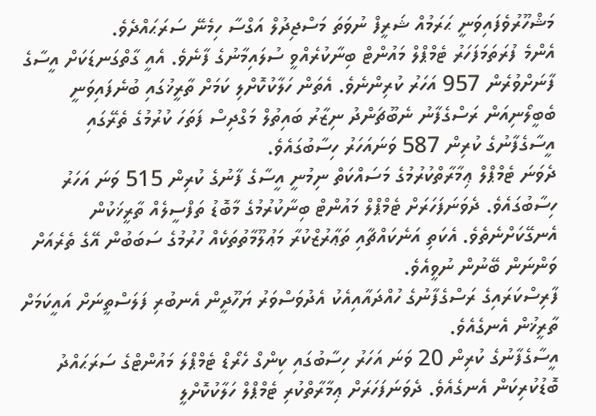މަޝްހޫރުވެފައިވަނީ ޙަރަމުއް ޝަރީފް ނުވަތަ މަސްޖިދުލް އަގްސާ ހިމެނޭ ސަރަޙައްދެވެ.
އެންމެ ފުރަތަމަފަހަރު ޓެމްޕްލް މައުންޓް ބިނާކުރެއްވީ ސުލައިމާނުގެ ފާނެވެ. އެއީ ގާތްގަނޑަކަށް އީސާގެ ފާނަށްވުރެން 957 އަހަރު ކުރިންނެވެ. އެތަން ހަލާކުކޮށްލި ކަމަށް ތާރީޚުގައި ބުނެފައިވަނީ ބެބީލޯނިއަން ރަސްގެފާނު ނެބޫޗަންދު ނިޒާރު ބައިތުލް މަގްދިސް ފަތަހަ ކުރުމުގެ ތެރޭގައި އީސާގެފާނުގެ ކުރިން 587 ވަނައަހަރު ހިސާބުގައެވެ.
ދެވަނަ ޓެމްޕްލް ޢިމާރާތްކުރުމުގެ މަސައްކަތް ނިމުނީ އީސާގެ ފާނުގެ ކުރިން 515 ވަނަ އަހަރު ހިސާބުގައެވެ. ދެވަނަފަހަރަށް ޓެމްޕްލް މައުންޓް ބިނާކުރުމުގެ މާބޮޑު ތަފްސީލެއް ތާރީޚަކުން އެނގޭކަށްނެތެވެ. އެކަތި އަނެކައްޗާއި ތަޢާރުޒްކުރާ މަޢުލޫމާތުތަކެއް ހުރުމުގެ ސަބަބުން އޭގެ ތެރެއަށް ވަންނަން ބޭނުން ނުވީއެވެ.
ފާރިސްކަރައިގެ ރަސްގެފާނުގެ ހުއްދައާއިއެކު އެދުވަސްވަރު ޔަހޫދީން އެނބުރި ފަލަސްތީނަށް އައީކަމަށް ތާރީޚުން އެނގެއެވެ.
އީސާގެފާނުގެ ކުރިން 20 ވަނަ އަހަރު ހިސާބުގައި ކިންގް ހެރޯޑް ޓެމްޕްލަ މައުންޓްގެ ސަރަޙައްދު ބޮޑުކުރިކަން އެނގެއެވެ. ދެވަނަފަހަރަށް ޢިމާރާތްކުރި ޓެމްޕްލް ހަލާކުކޮށްލީ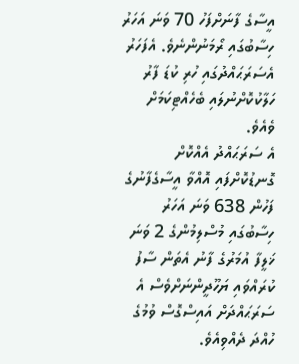އީސާގެ ފާނަށްފަހު 70 ވަނަ އަހަރު ހިސާބުގައި ރޯމަނުންނެވެ. އެފަހަރު އެސަރަޙައްދުގައި ހުރި ކުޑަ ފާރު ހަލާކުކޮށްނުލައި ބެހެއްޓިކަމަށް ވެއެވެ.
އެ ސަރަޙައްދު އެއްކޮށް ގޮނޑުކޮށްފައި އޮއްވާ އީސާގެފާނުގެ ފަހުން 638 ވަނަ އަހަރު ހިސާބުގައި މުސްލިމުންގެ 2 ވަނަ ޚަލީފާ އުމަރުގެ ފާނު އެތަން ސާފު ކުރައްވައި ޔަހޫދީންނަށްވެސް އެ ސަރަޙައްދަށް އައިސްގޮސް ވުމުގެ ހުއްދަ ދެއްވިއެވެ.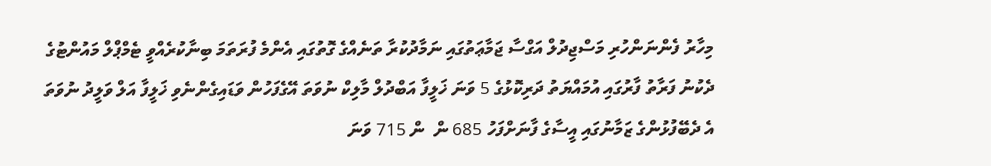މިހާރު ފެންނަންހުރި މަސްޖިދުލް އަގްސާ ޖަމާޢަތުގައި ނަމާދުކުރާ ތަނެއްގެ ގޮތުގައި އެންމެ ފުރަތަމަ ބިނާކުރެއްވީ ޓެމްޕްލް މައުންޓުގެ ދެކުނު ފަރާތު ފާރުގައި އުމައްޔަތު ދަރިކޮޅުގެ 5 ވަނަ ޚަލީފާ އަބްދުލް މާލިކް ނުވަތަ އޭގެފަހުން ވަޑައިގެންނެވި ޚަލީފާ އަލް ވަލީދު ނުވަތަ އެ ދެބޭފުޅުންގެ ޒަމާނުގައި އީސާގެ ފާނަށްފަހު 685 ން  ން 715 ވަނަ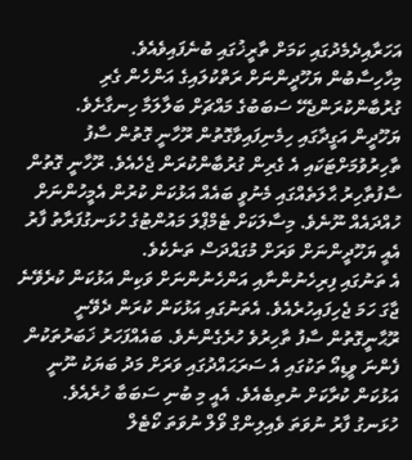އަހަރާއިދެމެދުގައި ކަމަށް ތާރީޚުގައި ބުނެފައިވެއެވެ.
މިހާހިސާބުން ޔަހޫދީންނަށް ރަތްކުލައިގެ އަންހެން ގެރި ގުރުބާންކުރަންޖެހޭ ސަބަބުގެ މައްޗަށް ބަލާލަމާ ހިނގާށެވެ.
ޔަހޫދީން އަގީދާގައި ހިމެނިފައިވާގޮތުން ރޫހާނީ ގޮތުން ސާފު ތާހިރުވުމަށްޓަކައި އެ ގެރިން ގުރުބާންކުރަން ޖެހެއެވެ. ރޫހާނީ ގޮތުން ސާފުތާހިރު ޙާލަތެއްގައި މެނުވީ ބައެއް އަޅުކަން ކުރުން އެމީހުންނަށް ހުއްދައެއް ނޫނެވެ. މިސާލަކަށް ޓެމްޕްލަ މައުންޓުގެ ހުޅަނގުފަރާތު ފާރު އެއީ ޔަހޫދީންނަށް ވަރަށް މުގައްދަސް ތަނެކެވެ.
އެ ތަނުގައި ފިރިހެނުންނާއި އަންހެނުންނަށް ވަކިން އަޅުކަން ކުރެވޭނެ ޖާގަ ހަމަ ޖެހިފައިހުރެއެވެ. އެތަނުގައި އަޅުކަން ކުރަން ދެވޭނީ ރޫޙާނީގޮތުން ސާފު ތާހިރުވެ ހުރެގެންނެވެ. ބައެއްފަހަރު ޚަބަރުތަކުން ފެންނަ ވީޑިއޯ ތަކުގައި އެ ސަރަޙައްދުގައި ވަރަށް މަދު ބަޔަކު ނޫނީ އަޅުކަން ކުރާކަށް ނުތިބެއެވެ. އެއީ މި ބުނި ސަބަބާ ހުރެއެވެ.
ހުޅަނގު ފާރު ނުވަތަ ވެއިލިންގް ވޯލް ނުވަތަ ކޯޓެލް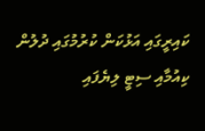ކައިރީގައި އަޅުކަން ކުރުމުގައި ދުލުން ކިއުމާއި ސިޓީ ލިޔެފައި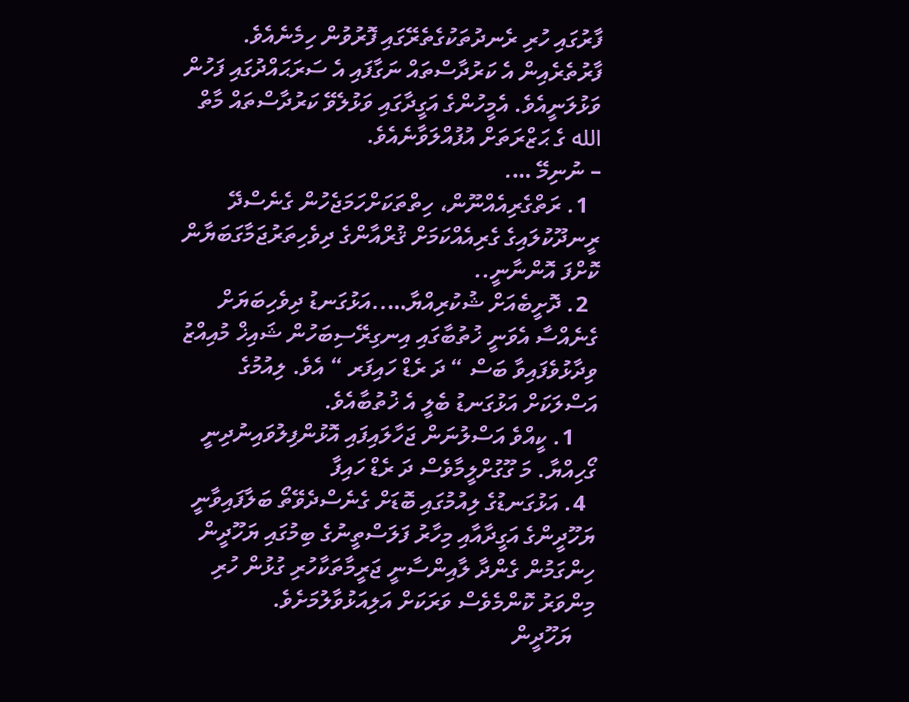ފާރުގައި ހުރި ރެނދުތަކުގެތެރޭގައި ފޮރުވުން ހިމެނެއެވެ. ފާރުތެރެއިން އެ ކަރުދާސްތައް ނަގާފައި އެ ސަރަޙައްދުގައި ފަހުން ވަޅުލަނީއެވެ. އެމީހުންގެ އަގީދާގައި ވަޅުލެވޭ ކަރުދާސްތައް މާތް الله ގެ ޙަޒްރަތަށް އުފުއްލަވާނެއެވެ.
– ނުނިމޭ ….
  1. ރަތްގެރިއެއްނޫން، ހިތްތަކަށްހަމަޖެހުން ގެނެސްދޭ ރީނދޫކުލައިގެ ގެރިއެއްކަމަށް ޤުރްއާންގެ ދިވެހިތަރުޖަމާގަބަޔާން ކޮށްފަ އޮންނާނީ..
  2. ދޮށީބެއަށް ޝުކުރިއްޔާ…..އަޅުގަނޑު ދިވެހިބަޔަށް ގެނެއްސާ އެވަނީ ޚުތުބާގައި އިނގިރޭސިބަހުން ޝައިޚް މުއިއްޒު ވިދާޅުވެފައިވާ ބަސް “ ދަ ރެޑް ހައިފަރ “ އެވެ. ލިއުމުގެ އަސްލަކަށް އަޅުގަނޑު ބެލީ އެ ޚުތުބާއެވެ.
    1. ކީއްވެ އަސްލުނަން ޖަހާލައިފައި އޮޅުންފިލުވައިނުދިނީ ގޯހިއްޔާ. މަ ގޫގުށްލީމާވެސް ދަ ރެޑް ހައިފާ
  4. އަޅުގަނޑުގެ ލިއުމުގައި ބޮޑަށް ގެނެސްދެވޭތޯ ބަލާފައިވާނީ ޔަހޫދީންގެ އަގީދާއާއި މިހާރު ފަލަސްތީނުގެ ބިމުގައި ޔަހޫދީން ހިންގަމުން ގެންދާ ލާއިންސާނީ ޖަރީމާތަކާހުރި ގުޅުން ހުރި މިންވަރު ކޮންމެވެސް ވަރަކަށް އަލިއަޅުވާލުމަށެވެ.
    ޔަހޫދީން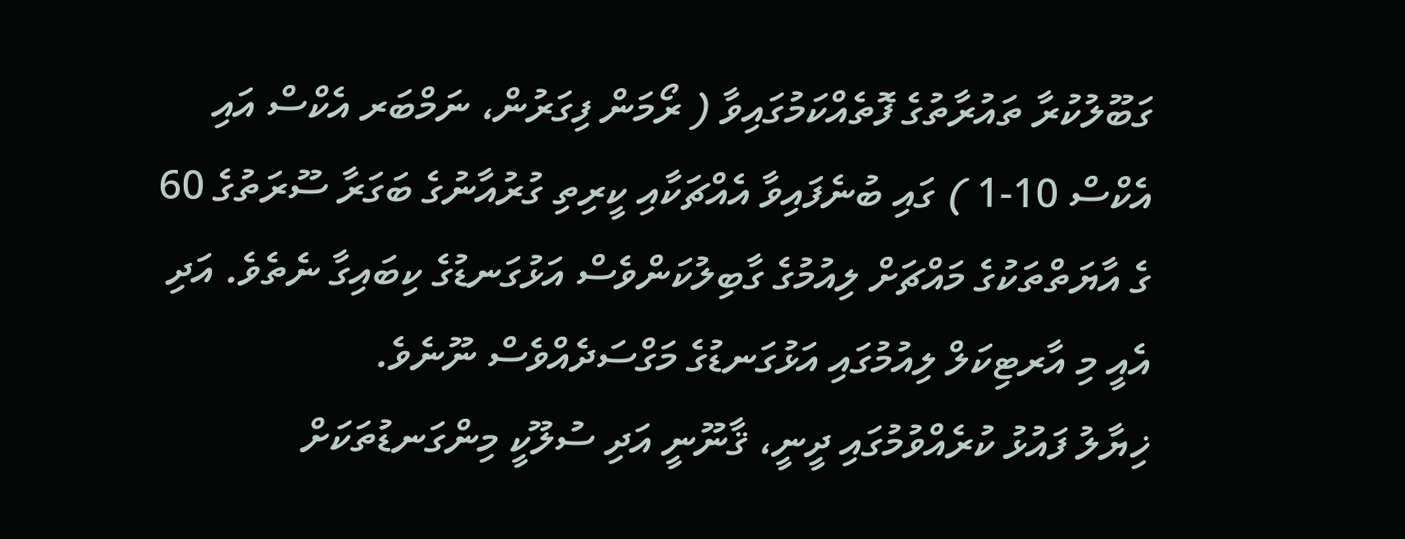ގަބޫލުކުރާ ތައުރާތުގެ ފޮތެއްކަމުގައިވާ ( ރޯމަން ފިގަރުން، ނަމްބަރ އެކްސް އައި އެކްސް 10-1 ) ގައި ބުނެފައިވާ އެއްޗަކާއި ކީރިތި ގުރުއާނުގެ ބަގަރާ ސޫރަތުގެ 60 ގެ އާޔަތްތަކުގެ މައްޗަށް ލިއުމުގެ ގާބިލުކަންވެސް އަޅުގަނޑުގެ ކިބައިގާ ނެތެވެ. އަދި އެއީ މި އާރޓިކަލް ލިއުމުގައި އަޅުގަނޑުގެ މަގްސަދެއްވެސް ނޫނެވެ.
ޚިޔާލު ފައުޅު ކުރެއްވުމުގައި ދީނީ، ޤާނޫނީ އަދި ސުލޫކީ މިންގަނޑުތަކަށް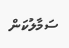ސަމާލުކަން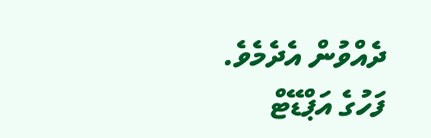ދެއްވުން އެދެމެވެ.
ފަހުގެ އަޕްޑޭޓް